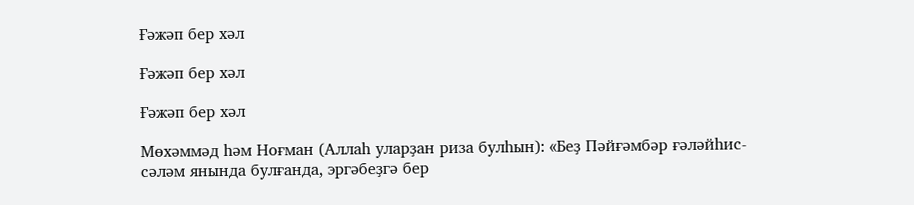Ғәжәп бер хәл

Ғәжәп бер хәл

Ғәжәп бер хәл

Мөхәммәд һәм Ноғман (Аллаһ уларҙан риза булһын): «Беҙ Пәйғәмбәр ғәләйһис- сәләм янында булғанда, эргәбеҙгә бер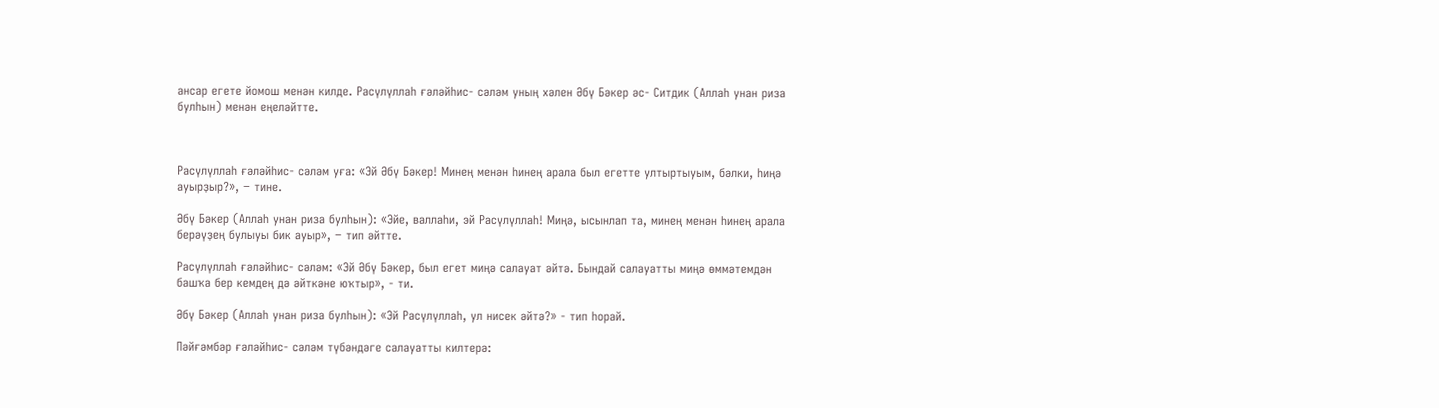ансар егете йомош менән килде. Расүлүллаһ ғәләйһис- сәләм уның хәлен Әбү Бәкер әс- Ситдик (Аллаһ унан риза булһын) менән еңеләйтте.



Расүлүллаһ ғәләйһис- сәләм уға: «Эй Әбү Бәкер! Минең менән һинең арала был егетте ултыртыуым, бәлки, һиңә ауырҙыр?», − тине.

Әбү Бәкер (Аллаһ унан риза булһын): «Эйе, валлаһи, эй Расүлүллаһ! Миңә, ысынлап та, минең менән һинең арала берәүҙең булыуы бик ауыр», − тип әйтте.

Расүлүллаһ ғәләйһис- сәләм: «Эй Әбү Бәкер, был егет миңә салауат әйтә. Бындай салауатты миңә өммәтемдән башҡа бер кемдең дә әйткәне юҡтыр», - ти.

Әбү Бәкер (Аллаһ унан риза булһын): «Эй Расүлүллаһ, ул нисек әйтә?» - тип һорай.

Пәйғәмбәр ғәләйһис- сәләм түбәндәге салауатты килтерә: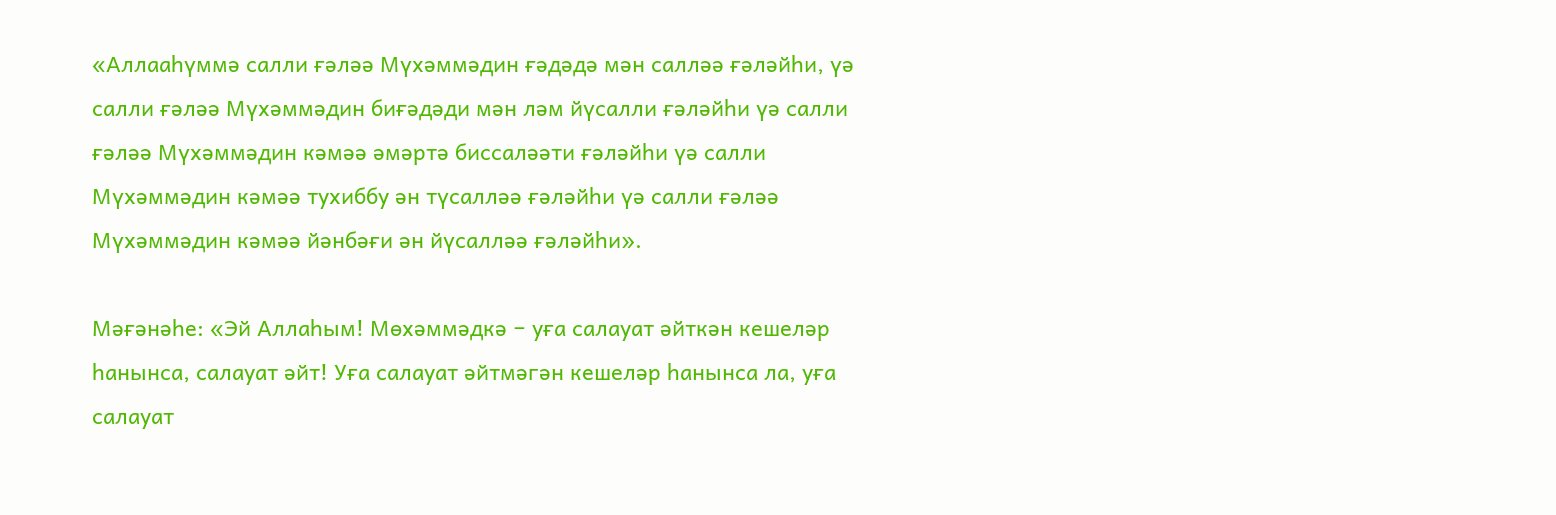«Аллааһүммә салли ғәләә Мүхәммәдин ғәдәдә мән салләә ғәләйһи, үә салли ғәләә Мүхәммәдин биғәдәди мән ләм йүсалли ғәләйһи үә салли ғәләә Мүхәммәдин кәмәә әмәртә биссаләәти ғәләйһи үә салли Мүхәммәдин кәмәә тухиббу ән түсалләә ғәләйһи үә салли ғәләә Мүхәммәдин кәмәә йәнбәғи ән йүсалләә ғәләйһи».

Мәғәнәһе: «Эй Аллаһым! Мөхәммәдкә − уға салауат әйткән кешеләр һанынса, салауат әйт! Уға салауат әйтмәгән кешеләр һанынса ла, уға салауат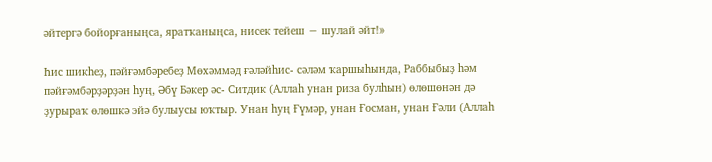әйтергә бойорғаныңса, яратҡаныңса, нисек тейеш − шулай әйт!»

Һис шикһеҙ, пәйғәмбәребеҙ Мөхәммәд ғәләйһис- сәләм ҡаршыһында, Раббыбыҙ һәм пәйғәмбәрҙәрҙән һуң, Әбү Бәкер әс- Ситдик (Аллаһ унан риза булһын) өлөшөнән дә ҙурыраҡ өлөшкә эйә булыусы юҡтыр. Унан һуң Ғүмәр, унан Ғосман, унан Ғәли (Аллаһ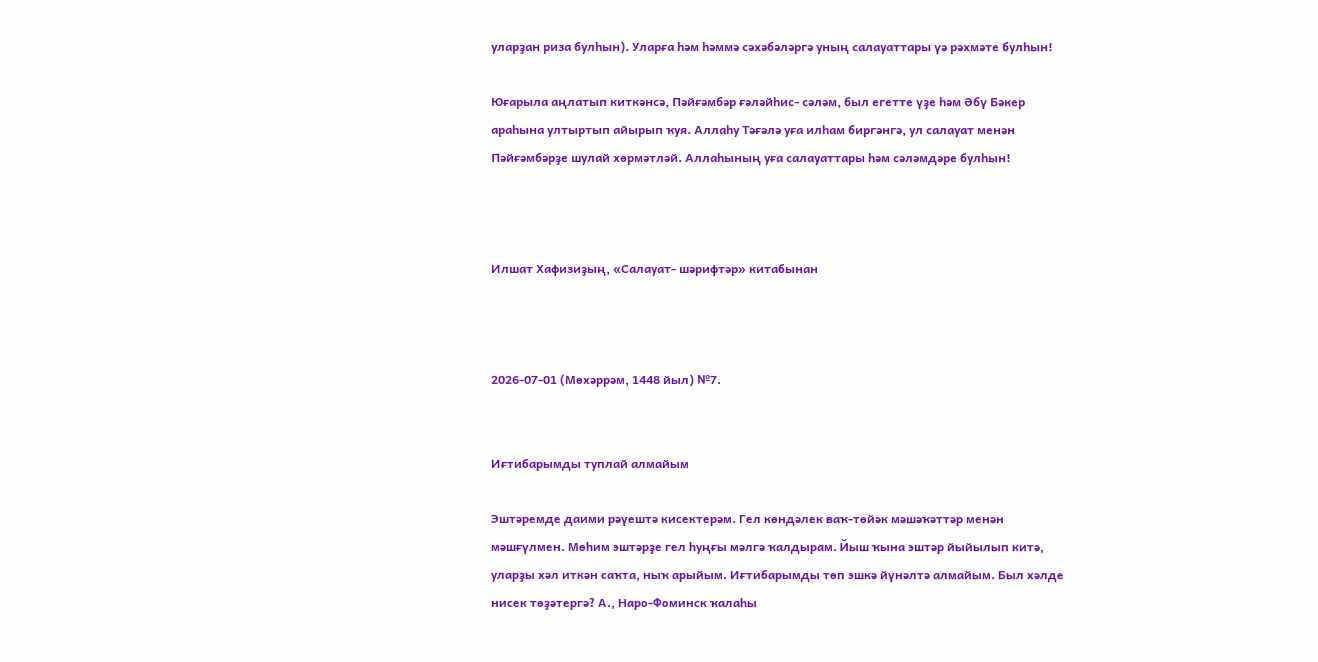уларҙан риза булһын). Уларға һәм һәммә сәхәбәләргә уның салауаттары үә рәхмәте булһын!

Юғарыла аңлатып киткәнсә, Пәйғәмбәр ғәләйһис- сәләм, был егетте үҙе һәм Әбү Бәкер араһына ултыртып айырып ҡуя. Аллаһу Тәғәлә уға илһам биргәнгә, ул салауат менән Пәйғәмбәрҙе шулай хөрмәтләй. Аллаһының уға салауаттары һәм сәләмдәре булһын!



Илшат Хафизиҙың, «Салауат- шәрифтәр» китабынан



2026-07-01 (Мөхәррәм, 1448 йыл) №7.


Иғтибарымды туплай алмайым

Эштәремде даими рәүештә кисектерәм. Гел көндәлек ваҡ-төйәк мәшәҡәттәр менән мәшғүлмен. Мөһим эштәрҙе гел һуңғы мәлгә ҡалдырам. Йыш ҡына эштәр йыйылып китә, уларҙы хәл иткән саҡта, ныҡ арыйым. Иғтибарымды төп эшкә йүнәлтә алмайым. Был хәлде нисек төҙәтергә? А., Наро-Фоминск ҡалаһы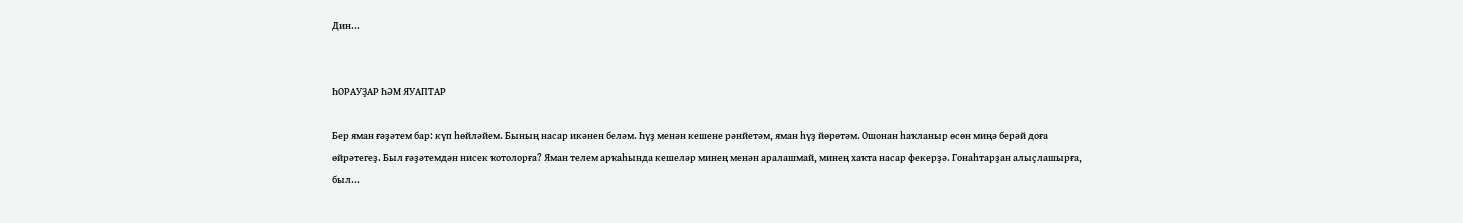Дин...


ҺОРАУҘАР ҺӘМ ЯУАПТАР

Бер яман ғәҙәтем бар: күп һөйләйем. Бының насар икәнен беләм. Һүҙ менән кешене рәнйетәм, яман һүҙ йөрөтәм. Ошонан һаҡланыр өсөн миңә берәй доға өйрәтегеҙ. Был ғәҙәтемдән нисек ҡотолорға? Яман телем арҡаһында кешеләр минең менән аралашмай, минең хаҡта насар фекерҙә. Гонаһтарҙан алыҫлашырға, был...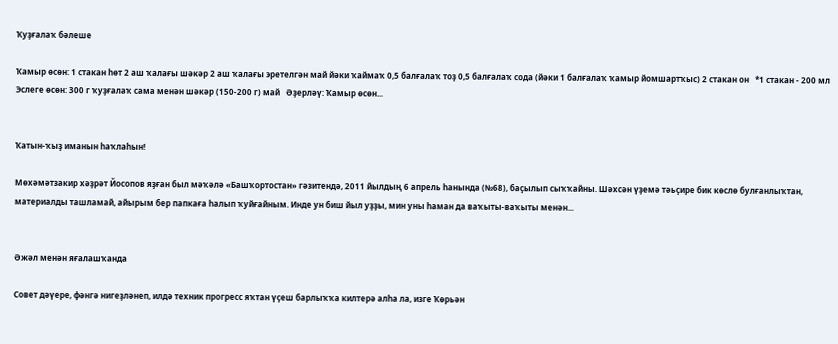Ҡуҙғалаҡ бәлеше

Ҡамыр өсөн: 1 стакан һөт 2 аш ҡалағы шәкәр 2 аш ҡалағы эретелгән май йәки ҡаймаҡ 0,5 балғалаҡ тоҙ 0,5 балғалаҡ сода (йәки 1 балғалаҡ ҡамыр йомшартҡыс) 2 стакан он   *1 стакан - 200 мл   Эслеге өсөн: 300 г ҡуҙғалаҡ сама менән шәкәр (150-200 г) май   Әҙерләү: Ҡамыр өсөн...


Ҡатын-ҡыҙ иманын һаҡлаһын!

Мөхәмәтзакир хәҙрәт Йосопов яҙған был мәҡәлә «Башҡортостан» гәзитендә, 2011 йылдың 6 апрель һанында (№68), баҫылып сыҡҡайны. Шәхсән үҙемә тәьҫире бик көслө булғанлыҡтан, материалды ташламай, айырым бер папкаға һалып ҡуйғайным. Инде ун биш йыл уҙҙы, мин уны һаман да ваҡыты-ваҡыты менән...


Әжәл менән яғалашҡанда

Совет дәүере, фәнгә нигеҙләнеп, илдә техник прогресс яҡтан үҫеш барлыҡҡа килтерә алһа ла, изге Ҡөрьән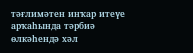тәғлимәтен инҡар итеүе арҡаһында тәрбиә өлкәһендә хәл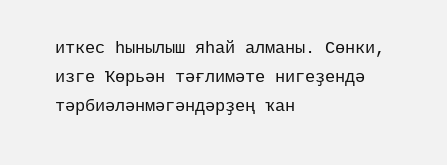иткес һынылыш яһай алманы. Сөнки, изге Ҡөрьән тәғлимәте нигеҙендә тәрбиәләнмәгәндәрҙең ҡан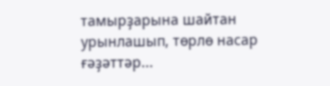тамырҙарына шайтан урынлашып, төрлө насар ғәҙәттәр...